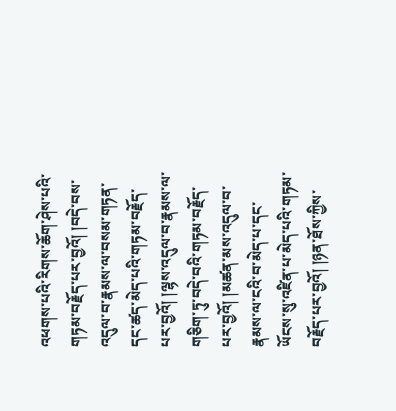འཕགས་པའི་རིགས་ཆོག་ཤེས་པའི་གཏམ་བརྗོད་པར་བྱའོ། །བདེ་བས་འདུལ་བ་རྣམས་ལ་བསམ་གཏན་དང་ཚད་མེད་པའི་གཏམ་བརྗོད་པར་བྱའོ། །ལྷས་འདུལ་བ་རྣམས་ལ་གཅིག་ཏུ་བདེ་བའི་གཏམ་བརྗོད་པར་བྱའོ། །མཚན་མས་འདུལ་བ་རྣམས་ལ་ངའི་བ་མེད་པ་དང་ཡོངས་སུ་འཛིན་པ་མེད་པའི་གཏམ་བརྗོད་པར་བྱའོ། །ཉན་ཐོས་ཀྱིས་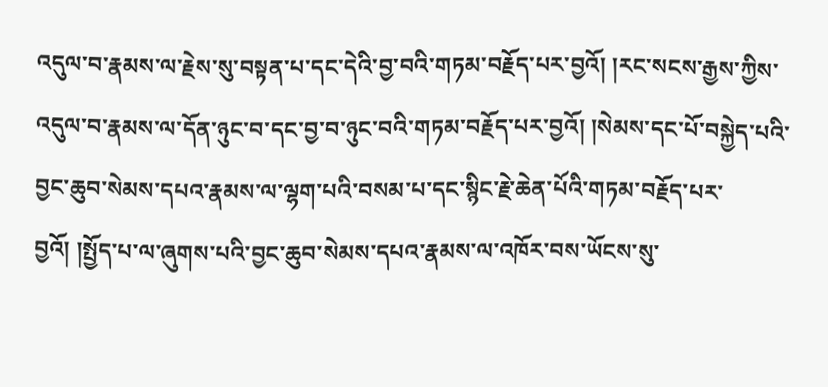འདུལ་བ་རྣམས་ལ་རྗེས་སུ་བསྟན་པ་དང་དེའི་བྱ་བའི་གཏམ་བརྗོད་པར་བྱའོ། །རང་སངས་རྒྱས་ཀྱིས་འདུལ་བ་རྣམས་ལ་དོན་ཉུང་བ་དང་བྱ་བ་ཉུང་བའི་གཏམ་བརྗོད་པར་བྱའོ། །སེམས་དང་པོ་བསྐྱེད་པའི་བྱང་ཆུབ་སེམས་དཔའ་རྣམས་ལ་ལྷག་པའི་བསམ་པ་དང་སྙིང་རྗེ་ཆེན་པོའི་གཏམ་བརྗོད་པར་བྱའོ། །སྤྱོད་པ་ལ་ཞུགས་པའི་བྱང་ཆུབ་སེམས་དཔའ་རྣམས་ལ་འཁོར་བས་ཡོངས་སུ་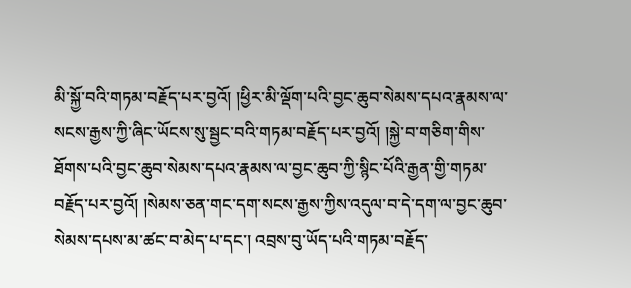མི་སྐྱོ་བའི་གཏམ་བརྗོད་པར་བྱའོ། །ཕྱིར་མི་ལྡོག་པའི་བྱང་ཆུབ་སེམས་དཔའ་རྣམས་ལ་སངས་རྒྱས་ཀྱི་ཞིང་ཡོངས་སུ་སྦྱང་བའི་གཏམ་བརྗོད་པར་བྱའོ། །སྐྱེ་བ་གཅིག་གིས་ཐོགས་པའི་བྱང་ཆུབ་སེམས་དཔའ་རྣམས་ལ་བྱང་ཆུབ་ཀྱི་སྙིང་པོའི་རྒྱན་གྱི་གཏམ་བརྗོད་པར་བྱའོ། །སེམས་ཅན་གང་དག་སངས་རྒྱས་ཀྱིས་འདུལ་བ་དེ་དག་ལ་བྱང་ཆུབ་སེམས་དཔས་མ་ཚང་བ་མེད་པ་དང་། འབྲས་བུ་ཡོད་པའི་གཏམ་བརྗོད་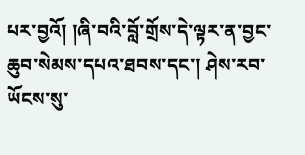པར་བྱའོ། །ཞི་བའི་བློ་གྲོས་དེ་ལྟར་ན་བྱང་ཆུབ་སེམས་དཔའ་ཐབས་དང་། ཤེས་རབ་ཡོངས་སུ་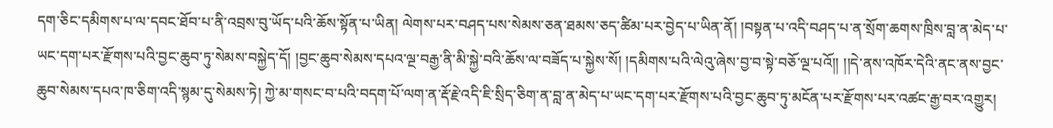དག་ཅིང་དམིགས་པ་ལ་དབང་ཐོབ་པ་ནི་འབྲས་བུ་ཡོད་པའི་ཆོས་སྟོན་པ་ཡིན། ལེགས་པར་བཤད་པས་སེམས་ཅན་ཐམས་ཅད་ཚིམ་པར་བྱེད་པ་ཡིན་ནོ། །བསྟན་པ་འདི་བཤད་པ་ན་སྲོག་ཆགས་ཁྲིས་བླ་ན་མེད་པ་ཡང་དག་པར་རྫོགས་པའི་བྱང་ཆུབ་ཏུ་སེམས་བསྐྱེད་དོ། །བྱང་ཆུབ་སེམས་དཔའ་ལྔ་བརྒྱ་ནི་མི་སྐྱེ་བའི་ཆོས་ལ་བཟོད་པ་སྐྱེས་སོ། །དམིགས་པའི་ལེའུ་ཞེས་བྱ་བ་སྟེ་བཅོ་ལྔ་པའོ།། །།དེ་ནས་འཁོར་དེའི་ནང་ནས་བྱང་ཆུབ་སེམས་དཔའ་ཁ་ཅིག་འདི་སྙམ་དུ་སེམས་ཏེ། ཀྱེ་མ་གསང་བ་པའི་བདག་པོ་ལག་ན་རྡོ་རྗེ་འདི་ཇི་སྲིད་ཅིག་ན་བླ་ན་མེད་པ་ཡང་དག་པར་རྫོགས་པའི་བྱང་ཆུབ་ཏུ་མངོན་པར་རྫོགས་པར་འཚང་རྒྱ་བར་འགྱུར།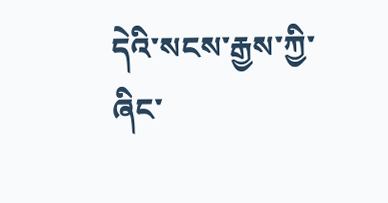དེའི་སངས་རྒྱས་ཀྱི་ཞིང་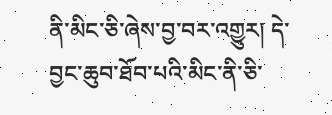ནི་མིང་ཅི་ཞེས་བྱ་བར་འགྱུར། དེ་བྱང་ཆུབ་ཐོབ་པའི་མིང་ནི་ཅི་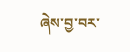ཞེས་བྱ་བར་